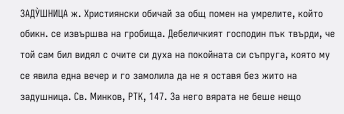ЗАДУ̀ШНИЦА ж. Християнски обичай за общ помен на умрелите, който обикн. се извършва на гробища. Дебеличкият господин пък твърди, че той сам бил видял с очите си духа на покойната си съпруга, която му се явила една вечер и го замолила да не я оставя без жито на задушница. Св. Минков, РТК, 147. За него вярата не беше нещо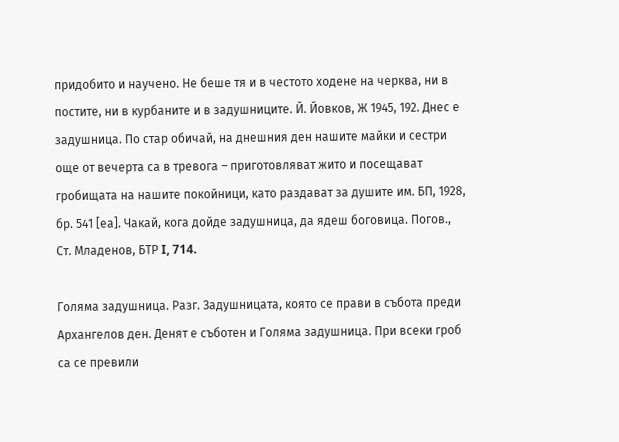придобито и научено. Не беше тя и в честото ходене на черква, ни в постите, ни в курбаните и в задушниците. Й. Йовков, Ж 1945, 192. Днес е задушница. По стар обичай, на днешния ден нашите майки и сестри още от вечерта са в тревога – приготовляват жито и посещават гробищата на нашите покойници, като раздават за душите им. БП, 1928, бр. 541 [еа]. Чакай, кога дойде задушница, да ядеш боговица. Погов., Ст. Младенов, БТР I, 714.

Голяма задушница. Разг. Задушницата, която се прави в събота преди Архангелов ден. Денят е съботен и Голяма задушница. При всеки гроб са се превили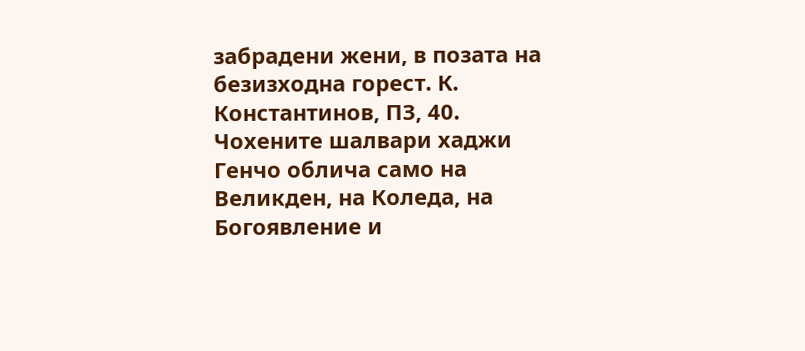забрадени жени, в позата на безизходна горест. К. Константинов, ПЗ, 40. Чохените шалвари хаджи Генчо облича само на Великден, на Коледа, на Богоявление и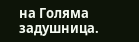на Голяма задушница.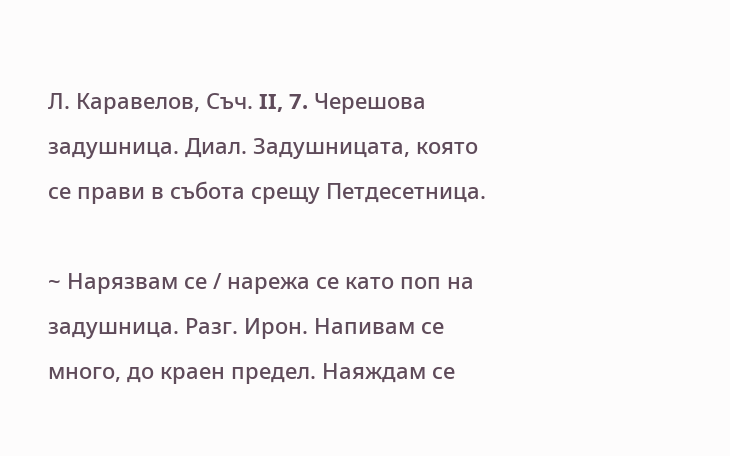Л. Каравелов, Съч. II, 7. Черешова задушница. Диал. Задушницата, която се прави в събота срещу Петдесетница.

~ Нарязвам се / нарежа се като поп на задушница. Разг. Ирон. Напивам се много, до краен предел. Наяждам се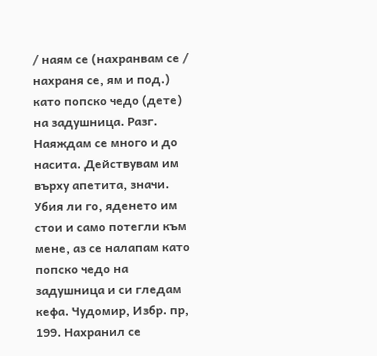/ наям се (нахранвам се / нахраня се, ям и под.) като попско чедо (дете) на задушница. Разг. Наяждам се много и до насита. Действувам им върху апетита, значи. Убия ли го, яденето им стои и само потегли към мене, аз се налапам като попско чедо на задушница и си гледам кефа. Чудомир, Избр. пр, 199. Нахранил се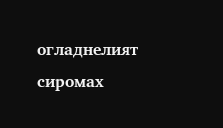огладнелият сиромах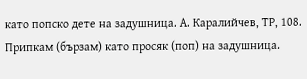като попско дете на задушница. А. Каралийчев, ТР, 108. Припкам (бързам) като просяк (поп) на задушница.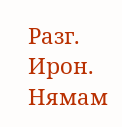Разг. Ирон. Нямам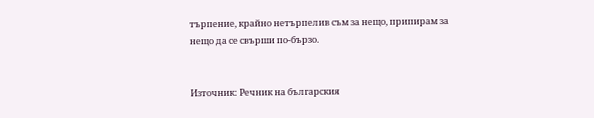търпение, крайно нетърпелив съм за нещо, припирам за нещо да се свърши по-бързо.


Източник: Речник на българския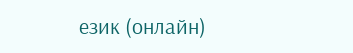език (онлайн)